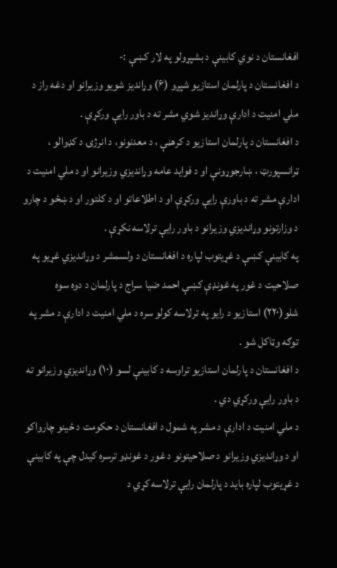افغانستان د نوي کابینې د بشپړولو په لار کښې :-
د افغانستان د پارلمان استازیو شپږو (۶) وړاندیز شویو وزیرانو او دغه راز د ملي امنیت د ادارې وړاندیز شوي مشر ته د باور رایې ورکړې .
د افغانستان د پارلمان استازیو د کرهڼې ، د معدنونو، د انرژۍ د کډوالو ، ټرانسپورټ ، ښارجوړونې او د فواید عامه وړاندیزي وزیرانو او د ملي امنیت د ادارې مشر ته د باورې رایې ورکړې او د اطلاعاتو او د کلتور او د ښځو د چارو د وزارتونو وړاندیزي وزیرانو د باور رایې ترلاسه نکړې .
په کابینې کښې د غړیتوب لپاره د افغانستان د ولسمشر د وړاندیزي غړیو په صلاحیت د غور په غونډې کښې احمد ضیا سراج د پارلمان د دوه سوه شلو(۲۲۰) استازیو د رایو په ترلاسه کولو سره د ملي امنیت د ادارې د مشر په توګه وټاکل شو .
د افغانستان د پارلمان استازیو تراوسه د کابینې لسو (۱۰) وړاندیزي وزیرانو ته د باور رایې ورکړي دي .
د ملي امنیت د ادارې د مشر په شمول د افغانستان د حکومت د ځینو چارواکو او د وړاندیزي وزیرانو د صلاحیتونو د غور د غونډو ترسره کیدل چې په کابینې د غړیتوب لپاره باید د پارلمان رایې ترلاسه کړي د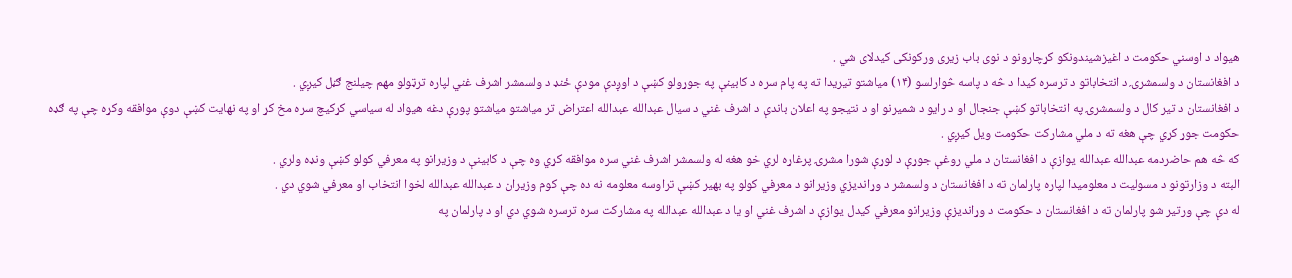هیواد د اوسني حکومت د اغیزشیندونکو کړچارونو د نوی باب زیری ورکونکی کیدلای شي .
د افغانستان د ولسمشرۍ د انتخاباتو د ترسره کیدا د څه د پاسه څوارلسو (۱۴) میاشتو تیریدا ته په پام سره د کابینې په جوړولو کښې د اوږدې مودې ځنډ د ولسمشر اشرف غني لپاره ترټولو مهم چیلنج ګڼل کیږي .
د افغانستان د تیر کال د ولسمشرۍ په انتخاباتو کښې جنجال او د رایو د شمیرنو او د نتیجو په اعلان باندې د اشرف غني د سیال عبدالله عبدالله اعتراض تر میاشتو میاشتو پورې دغه هیواد له سیاسي کړکیچ سره مخ کړ او په نهایت کښې دوې موافقه وکړه چې په ګډه حکومت جوړ کړي چې هغه ته د ملي مشارکت حکومت ویل کیږي .
که څه هم حاضردمه عبدالله عبدالله یوازې د افغانستان د ملي روغې جوړې د لوړې شورا مشرۍ پرغاړه لري خو هغه له ولسمشر اشرف غني سره موافقه کړي وه چې د کابینې د وزیرانو په معرفي کولو کښې ونډه ولري .
البته د وزارتونو د مسولیت د معلومیدا لپاره پارلمان ته د افغانستان د ولسمشر د وړاندیزي وزیرانو د معرفي کولو په بهیر کښې تراوسه معلومه نه ده چې کوم وزیران د عبدالله عبدالله لخوا انتخاب او معرفي شوي دي .
له دې چې ورتیر شو پارلمان ته د افغانستان د حکومت د وړاندیزې وزیرانو معرفي کیدل یوازې د اشرف غني او یا د عبدالله عبدالله په مشارکت سره ترسره شوي دي او د پارلمان په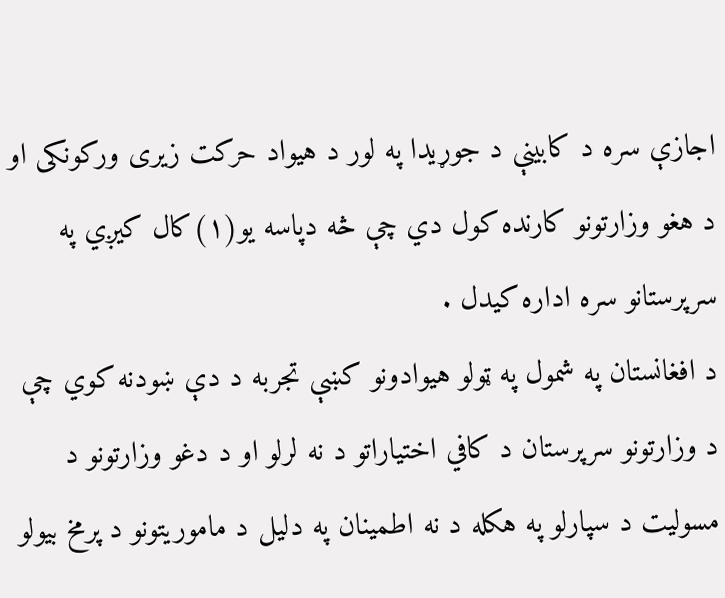اجازې سره د کابینې د جوړیدا په لور د هیواد حرکت زیری ورکونکی او د هغو وزارتونو کارنده کول دي چې څه دپاسه یو(۱)کال کیږي په سرپرستانو سره اداره کیدل .
د افغانستان په شمول په ټولو هیوادونو کښې تجربه د دې ښودنه کوي چې د وزارتونو سرپرستان د کافي اختیاراتو د نه لرلو او د دغو وزارتونو د مسولیت د سپارلو په هکله د نه اطمینان په دلیل د ماموریتونو د پرمخ بیولو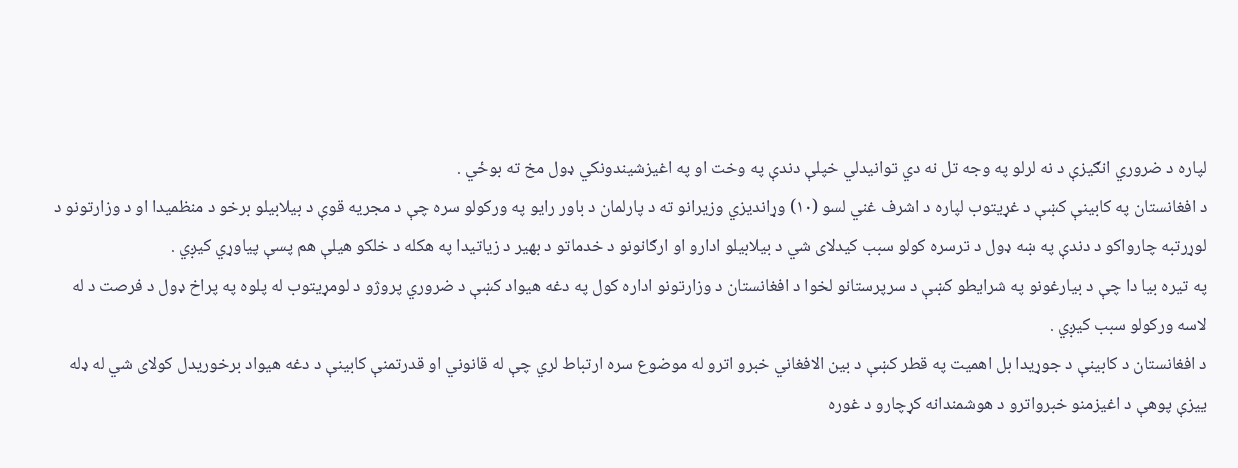لپاره د ضروري انګیزې د نه لرلو په وجه تل نه دي توانیدلي خپلې دندې په وخت او په اغیزشیندونکي ډول مخ ته بوځي .
د افغانستان په کابینې کښې د غړیتوب لپاره د اشرف غني لسو (۱۰) وړاندیزي وزیرانو ته د پارلمان د باور رایو په ورکولو سره چې د مجریه قوې د بیلابیلو برخو د منظمیدا او د وزارتونو د لوړرتبه چارواکو د دندې په ښه ډول د ترسره کولو سبب کیدلای شي د بیلابیلو ادارو او ارګانونو د خدماتو د بهیر د زیاتیدا په هکله د خلکو هیلې هم پسې پیاوړي کیږي .
په تیره بیا دا چې د بیارغونو په شرایطو کښې د سرپرستانو لخوا د افغانستان د وزارتونو اداره کول په دغه هیواد کښې د ضروري پروژو د لومړیتوب له پلوه په پراخ ډول د فرصت د له لاسه ورکولو سبب کیږي .
د افغانستان د کابینې د جوړیدا بل اهمیت په قطر کښې د بین الافغاني خبرو اترو له موضوع سره ارتباط لري چې له قانوني او قدرتمنې کابینې د دغه هیواد برخوریدل کولای شي له ډله ییزې پوهې د اغیزمنو خبرواترو د هوشمندانه کړچارو د غوره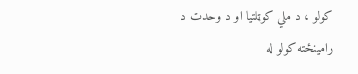کولو ، د ملي کوټلتیا او د وحدت د رامینځته کولو له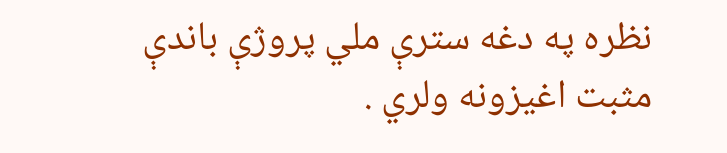نظره په دغه سترې ملي پروژې باندې مثبت اغیزونه ولري .